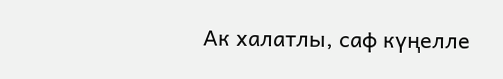Ак халатлы, саф күңелле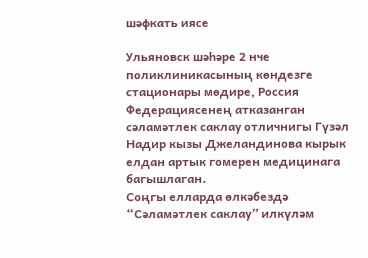шәфкать иясе

Ульяновск шәһәре 2 нче поликлиникасының көндезге стационары мөдире, Россия Федерациясенең атказанган сәламәтлек саклау отличнигы Гүзәл Надир кызы Джеландинова кырык елдан артык гомерен медицинага багышлаган.
Соңгы елларда өлкәбездә “Сәламәтлек саклау” илкүләм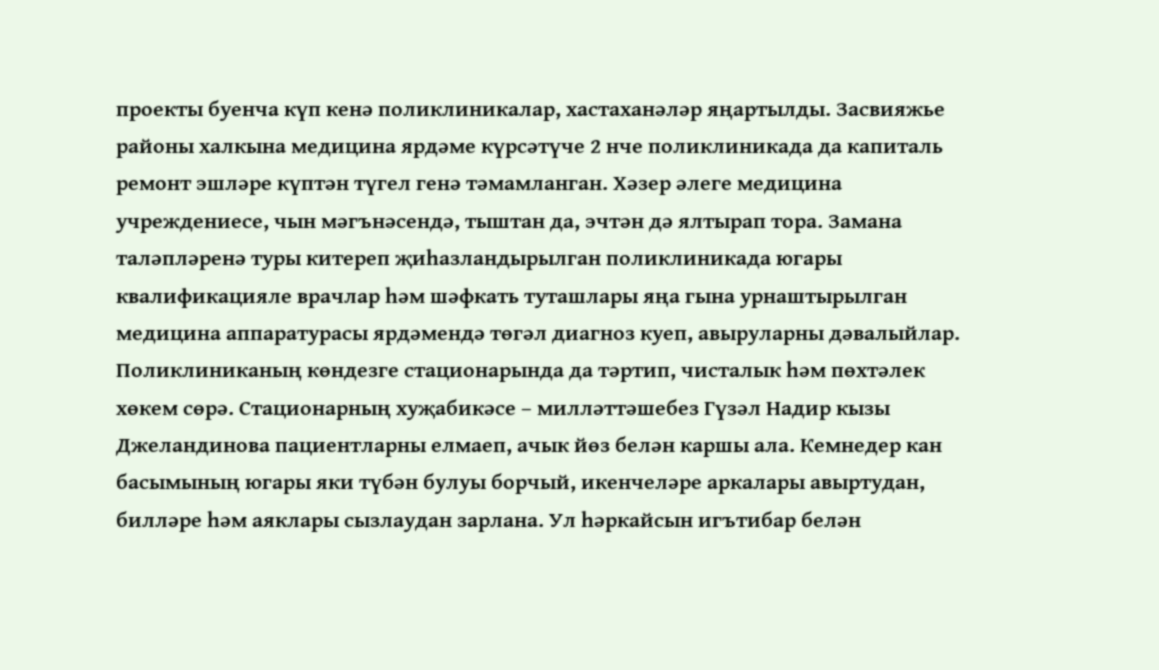проекты буенча күп кенә поликлиникалар, хастаханәләр яңартылды. Засвияжье районы халкына медицина ярдәме күрсәтүче 2 нче поликлиникада да капиталь ремонт эшләре күптән түгел генә тәмамланган. Хәзер әлеге медицина учреждениесе, чын мәгънәсендә, тыштан да, эчтән дә ялтырап тора. Замана таләпләренә туры китереп җиһазландырылган поликлиникада югары квалификацияле врачлар һәм шәфкать туташлары яңа гына урнаштырылган медицина аппаратурасы ярдәмендә төгәл диагноз куеп, авыруларны дәвалыйлар.
Поликлиниканың көндезге стационарында да тәртип, чисталык һәм пөхтәлек хөкем сөрә. Стационарның хуҗабикәсе – милләттәшебез Гүзәл Надир кызы Джеландинова пациентларны елмаеп, ачык йөз белән каршы ала. Кемнедер кан басымының югары яки түбән булуы борчый, икенчеләре аркалары авыртудан, билләре һәм аяклары сызлаудан зарлана. Ул һәркайсын игътибар белән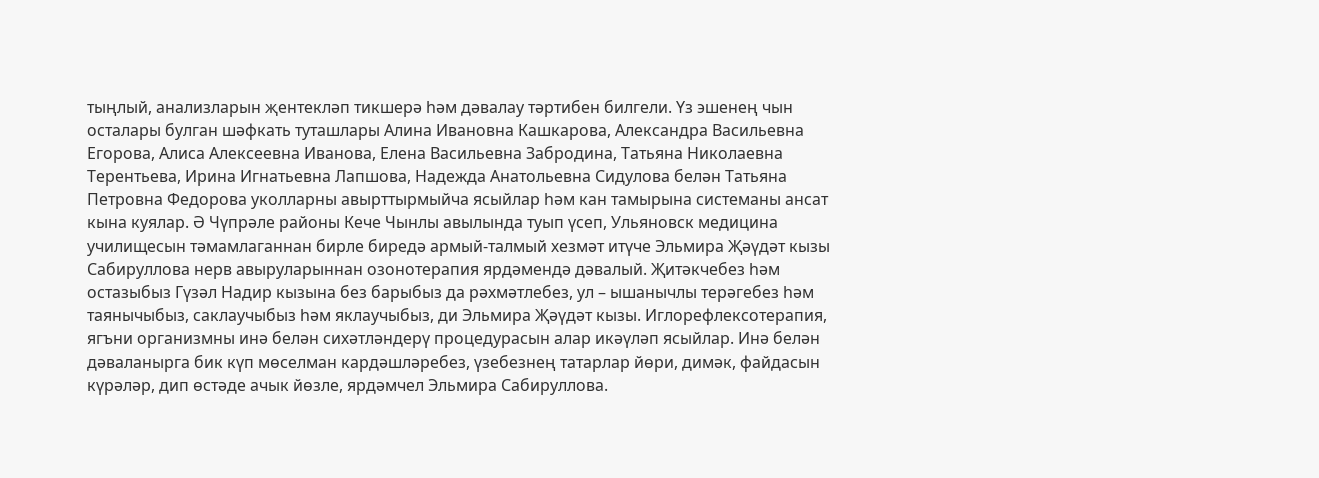тыңлый, анализларын җентекләп тикшерә һәм дәвалау тәртибен билгели. Үз эшенең чын осталары булган шәфкать туташлары Алина Ивановна Кашкарова, Александра Васильевна Егорова, Алиса Алексеевна Иванова, Елена Васильевна Забродина, Татьяна Николаевна Терентьева, Ирина Игнатьевна Лапшова, Надежда Анатольевна Сидулова белән Татьяна Петровна Федорова уколларны авырттырмыйча ясыйлар һәм кан тамырына системаны ансат кына куялар. Ә Чүпрәле районы Кече Чынлы авылында туып үсеп, Ульяновск медицина училищесын тәмамлаганнан бирле биредә армый-талмый хезмәт итүче Эльмира Җәүдәт кызы Сабируллова нерв авыруларыннан озонотерапия ярдәмендә дәвалый. Җитәкчебез һәм остазыбыз Гүзәл Надир кызына без барыбыз да рәхмәтлебез, ул – ышанычлы терәгебез һәм таянычыбыз, саклаучыбыз һәм яклаучыбыз, ди Эльмира Җәүдәт кызы. Иглорефлексотерапия, ягъни организмны инә белән сихәтләндерү процедурасын алар икәүләп ясыйлар. Инә белән дәваланырга бик күп мөселман кардәшләребез, үзебезнең татарлар йөри, димәк, файдасын күрәләр, дип өстәде ачык йөзле, ярдәмчел Эльмира Сабируллова.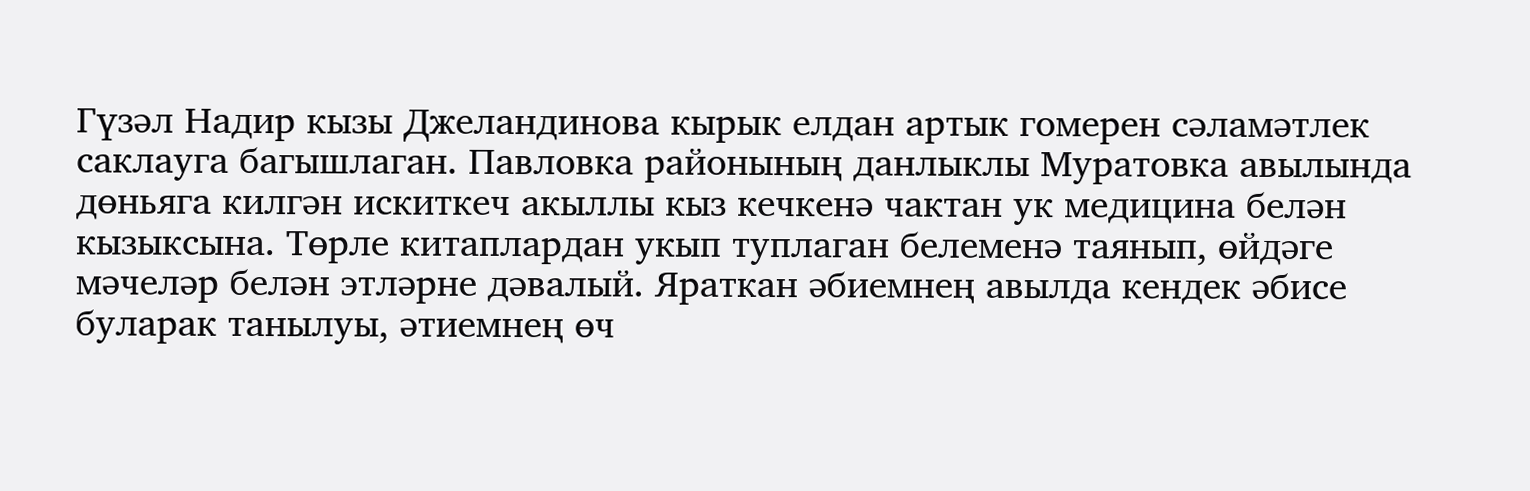Гүзәл Надир кызы Джеландинова кырык елдан артык гомерен сәламәтлек саклауга багышлаган. Павловка районының данлыклы Муратовка авылында дөньяга килгән искиткеч акыллы кыз кечкенә чактан ук медицина белән кызыксына. Төрле китаплардан укып туплаган белеменә таянып, өйдәге мәчеләр белән этләрне дәвалый. Яраткан әбиемнең авылда кендек әбисе буларак танылуы, әтиемнең өч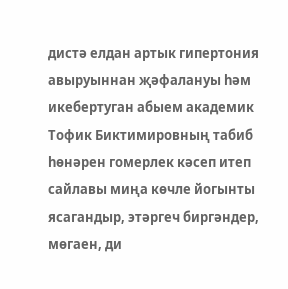дистә елдан артык гипертония авыруыннан җәфалануы һәм икебертуган абыем академик Тофик Биктимировның табиб һөнәрен гомерлек кәсеп итеп сайлавы миңа көчле йогынты ясагандыр, этәргеч биргәндер, мөгаен, ди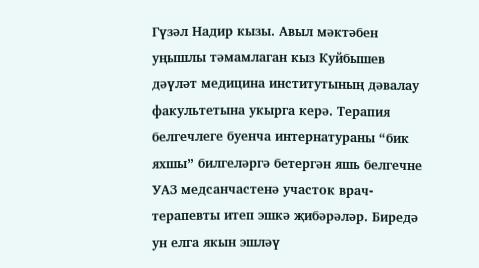Гүзәл Надир кызы. Авыл мәктәбен уңышлы тәмамлаган кыз Куйбышев дәүләт медицина институтының дәвалау факультетына укырга керә. Терапия белгечлеге буенча интернатураны “бик яхшы” билгеләргә бетергән яшь белгечне УАЗ медсанчастенә участок врач-терапевты итеп эшкә җибәрәләр. Биредә ун елга якын эшләү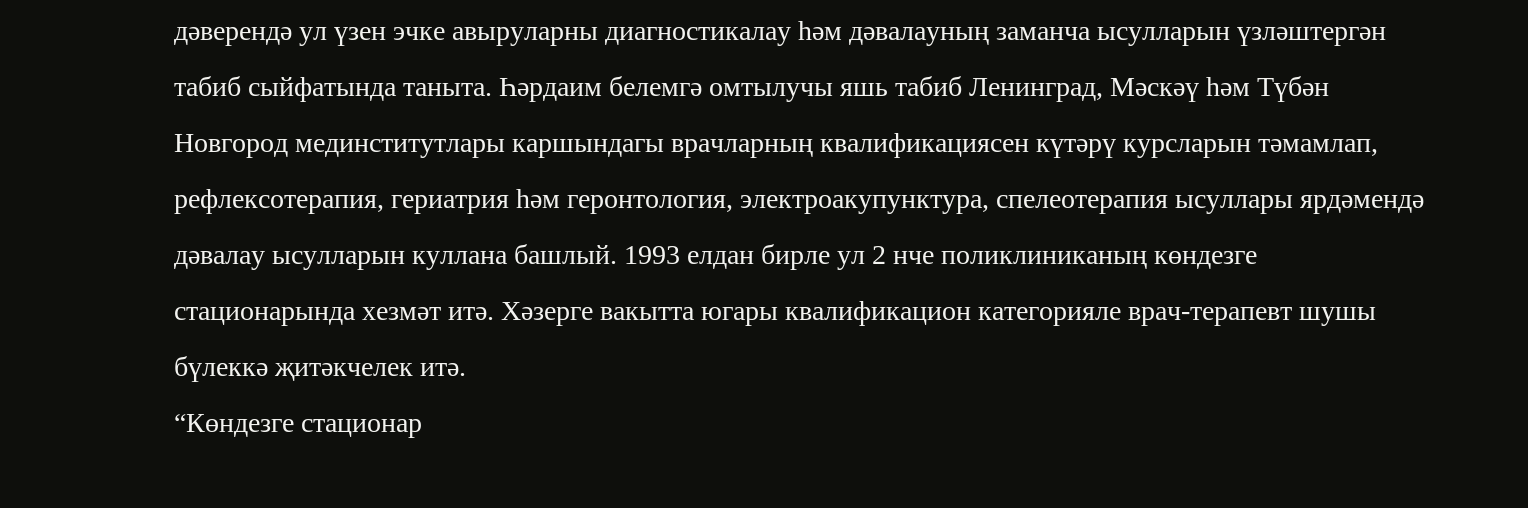дәверендә ул үзен эчке авыруларны диагностикалау һәм дәвалауның заманча ысулларын үзләштергән табиб сыйфатында таныта. Һәрдаим белемгә омтылучы яшь табиб Ленинград, Мәскәү һәм Түбән Новгород мединститутлары каршындагы врачларның квалификациясен күтәрү курсларын тәмамлап, рефлексотерапия, гериатрия һәм геронтология, электроакупунктура, спелеотерапия ысуллары ярдәмендә дәвалау ысулларын куллана башлый. 1993 елдан бирле ул 2 нче поликлиниканың көндезге стационарында хезмәт итә. Хәзерге вакытта югары квалификацион категорияле врач-терапевт шушы бүлеккә җитәкчелек итә.
“Көндезге стационар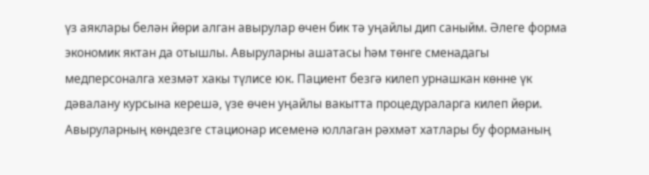үз аяклары белән йөри алган авырулар өчен бик тә уңайлы дип саныйм. Әлеге форма экономик яктан да отышлы. Авыруларны ашатасы һәм төнге сменадагы медперсоналга хезмәт хакы түлисе юк. Пациент безгә килеп урнашкан көнне үк дәвалану курсына керешә, үзе өчен уңайлы вакытта процедураларга килеп йөри. Авыруларның көндезге стационар исеменә юллаган рәхмәт хатлары бу форманың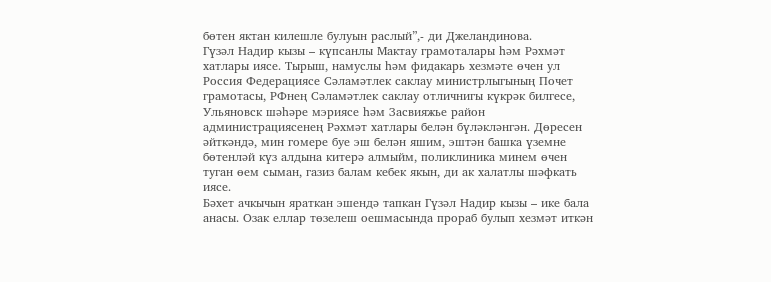бөтен яктан килешле булуын раслый”,- ди Джеландинова.
Гүзәл Надир кызы – күпсанлы Мактау грамоталары һәм Рәхмәт хатлары иясе. Тырыш, намуслы һәм фидакарь хезмәте өчен ул Россия Федерациясе Сәламәтлек саклау министрлыгының Почет грамотасы, РФнең Сәламәтлек саклау отличнигы күкрәк билгесе, Ульяновск шәһәре мэриясе һәм Засвияжье район администрациясенең Рәхмәт хатлары белән бүләкләнгән. Дөресен әйткәндә, мин гомере буе эш белән яшим, эштән башка үземне бөтенләй күз алдына китерә алмыйм, поликлиника минем өчен туган өем сыман, газиз балам кебек якын, ди ак халатлы шәфкать иясе.
Бәхет ачкычын яраткан эшендә тапкан Гүзәл Надир кызы – ике бала анасы. Озак еллар төзелеш оешмасында прораб булып хезмәт иткән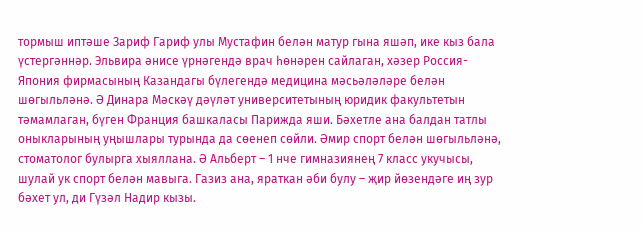тормыш иптәше Зариф Гариф улы Мустафин белән матур гына яшәп, ике кыз бала үстергәннәр. Эльвира әнисе үрнәгендә врач һөнәрен сайлаган, хәзер Россия-Япония фирмасының Казандагы бүлегендә медицина мәсьәләләре белән шөгыльләнә. Ә Динара Мәскәү дәүләт университетының юридик факультетын тәмамлаган, бүген Франция башкаласы Парижда яши. Бәхетле ана балдан татлы оныкларының уңышлары турында да сөенеп сөйли. Әмир спорт белән шөгыльләнә, стоматолог булырга хыяллана. Ә Альберт – 1 нче гимназиянең 7 класс укучысы, шулай ук спорт белән мавыга. Газиз ана, яраткан әби булу – җир йөзендәге иң зур бәхет ул, ди Гүзәл Надир кызы.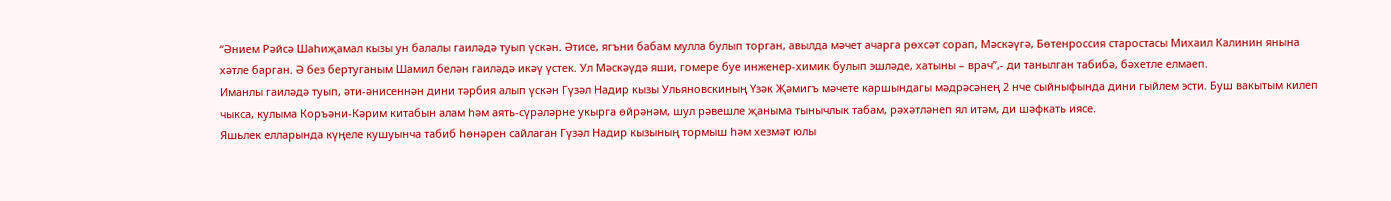“Әнием Рәйсә Шаһиҗамал кызы ун балалы гаиләдә туып үскән. Әтисе, ягъни бабам мулла булып торган, авылда мәчет ачарга рөхсәт сорап, Мәскәүгә, Бөтенроссия старостасы Михаил Калинин янына хәтле барган. Ә без бертуганым Шамил белән гаиләдә икәү үстек. Ул Мәскәүдә яши, гомере буе инженер-химик булып эшләде, хатыны – врач”,- ди танылган табибә, бәхетле елмаеп.
Иманлы гаиләдә туып, әти-әнисеннән дини тәрбия алып үскән Гүзәл Надир кызы Ульяновскиның Үзәк Җәмигъ мәчете каршындагы мәдрәсәнең 2 нче сыйныфында дини гыйлем эсти. Буш вакытым килеп чыкса, кулыма Коръәни-Кәрим китабын алам һәм аять-сүрәләрне укырга өйрәнәм, шул рәвешле җаныма тынычлык табам, рәхәтләнеп ял итәм, ди шәфкать иясе.
Яшьлек елларында күңеле кушуынча табиб һөнәрен сайлаган Гүзәл Надир кызының тормыш һәм хезмәт юлы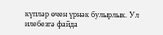күпләр өчен үрнәк булырлык. Ул илебезгә файда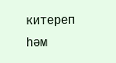китереп һәм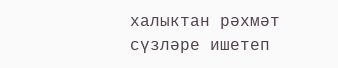халыктан рәхмәт сүзләре ишетеп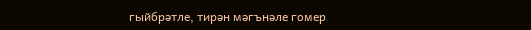гыйбрәтле, тирән мәгънәле гомер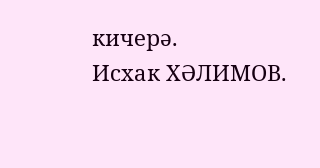кичерә.
Исхак ХӘЛИМОВ.